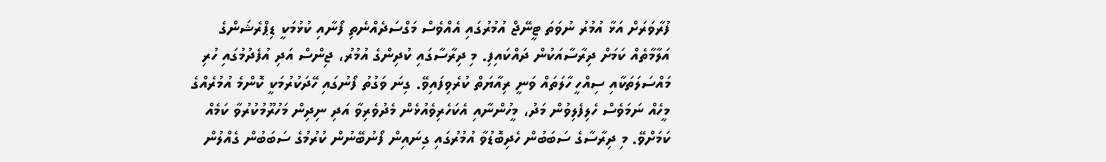ފުރާވަރަށް އަޅާ އުމުރު ނުވަތަ ޓީނޭޖް އުމުރުގައި އެއްވެސް މަގްސަދެއްނެތި ފޯނާއި ކުޅުމަކީ ޑިޕްރެޝަންގެ އަލާމާތެއް ކަމަށް ދިރާސާއަކުން ދައްކައިފި. މި ދިރާސާގައި ކުދިންގެ އުމުރު، ޖިންސް އަދި އުފެދުމުގައި ހުރި މައްސަލަތަކާއި ސިއްހީ ހާލަތައް ވަނީ ރިއާޔަތް ކުރެވިފައިވޭ. ގިނަ ވަގުތު ފޯނުގައި ހޭދަކުރުމަކީ ކޮންމެ އުމުރެއްގެ މީހެއް ނަމަވެސް ހެލިފެލިވުން މަދު، މީހުންނާއި އެކަހެރިވެއުޅެން މެދުވެރިވާ އަދި ނިދިން މަހުރޫމުކުރުވާ ކަމެއް ކަމަށްވޭ. މި ދިރާސާގެ ސަބަބުން ހެދިބޮޑުވާ އުމުރުގައި ގިނައިން ފޯނުބޭނުން ކުރުމުގެ ސަބަބުން ގެއްލުން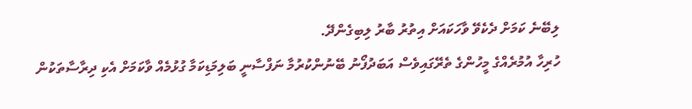ލިބޭނެ ކަމަށް ދެކެވޭ ވާހަކައަށް އިތުރު ބާރު ލިބިގެންދޭ.
ހުރިހާ އުމުރެއްގެ މީހުންގެ ތެރޭގައިވެސް އަބަދުފޯނު ބޭނުންކުރުމާ ނަފްސާނީ ބަލިމަޑިކަމާ ގުޅުމެއް ވާކަމަށް އެކި ދިރާސާތަކުން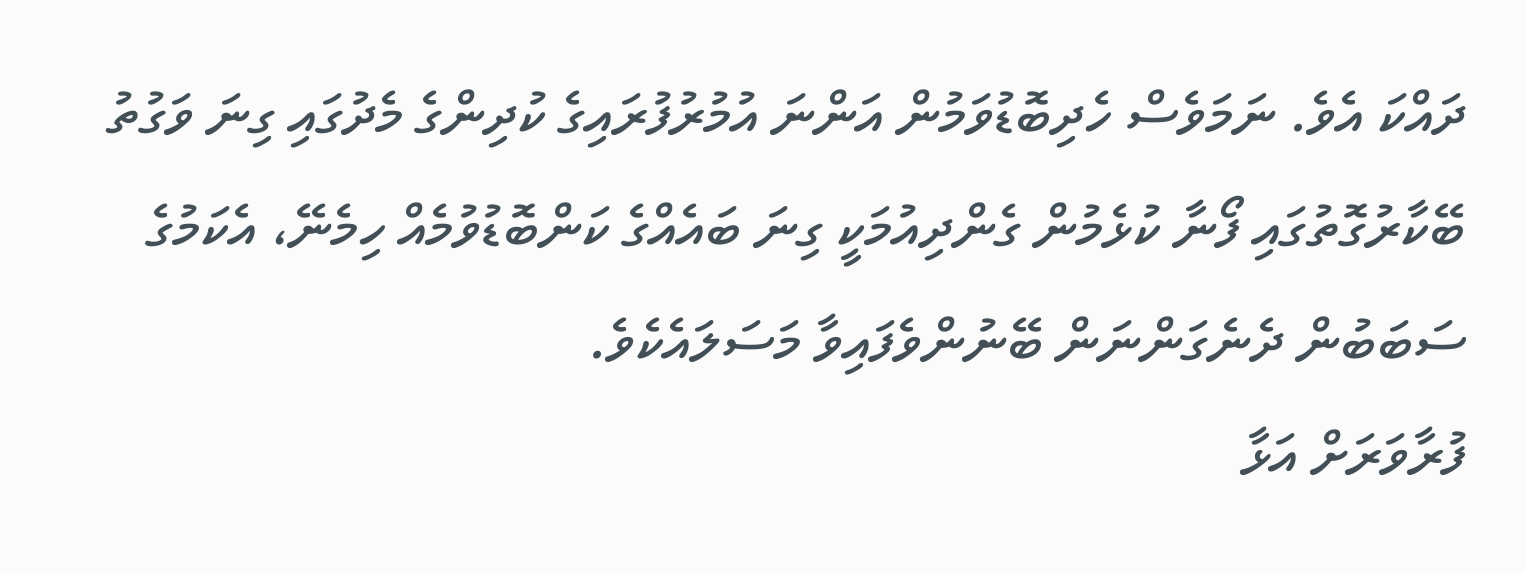ދައްކަ އެވެ. ނަމަވެސް ހެދިބޮޑުވަމުން އަންނަ އުމުރުފުރައިގެ ކުދިންގެ މެދުގައި ގިނަ ވަގުތު ބޭކާރުގޮތުގައި ފޯނާ ކުޅެމުން ގެންދިއުމަކީ ގިނަ ބައެއްގެ ކަންބޮޑުވުމެއް ހިމެނޭ، އެކަމުގެ ސަބަބުން ދެނެގަންނަން ބޭނުންވެފައިވާ މަސަލައެކެވެ.
ފުރާވަރަށް އަޅާ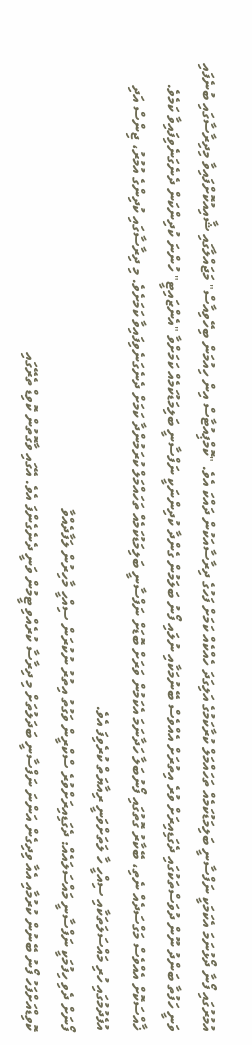އުމުރުގައި ފޯނާ ދޯޅުނަމަ އެކަމަކީ ނަފްސާނީ ބަލިމަޑުކަމެއް ތަހައްމަލް ކުރާކަމުގެ އަލިގަދަ ހެއްކެއް ކަމަށް ފަހުގެ ދިރާސާއަކުން ދައްކަ އެވެ. "ކޮމްޕިއުޓާސް އިން ހިއުމަން ބިހޭވިއާސް" މަޖައްލާގައި ޝާއިއުކޮށްފައިވާ މިދިރާސާގައި ބުނެފައި ވަނީ ހަފުތާ ބަންދު ނޫން ދުވަސްތަކުގައި ދެގަޑިއިރަށް ވުރެ އިތުރަށް އެއްވެސް ބޭނުމަކާއި ނުލައި ފޯނު ބަލަމުން ގެންދާ ކުދިންނަކީ ނަފްސާނީ ބަލިމަޑުކަމެއް ކަމަށްވާ "އެންޒައިޓީ" ހުންނަ ކުދިންކަން ދެނެގަނެވިފައިވާ ކަމެވެ.
ޚާއްސަކޮށް އެއްވެސް މަގްސަދެއް ނެތި، ބޭކާރު ގޮތުގައި ފޯނުބަލާ ހަދާނަމަ އެކަމުން ވަރަށް ބޮޑަށް ނަފްސާނީ ބަލިމަޑުކަމެއް ތަހައްމަލް ކުރަމުންދާ ކަމަށް ދެނެގަނެވިފައިވާ ކަމަށެވެ. މި ދިރާސާގައި ކުދިންގެ އުމުރު، ޖިންސް އަދި އުފެދުމުގައި ހުރި މައްސަލަތަކާއި ސިއްހީ ހާ ލަތަށްވަނީ ރިއާޔަތް ކުރެވިފަ އެވެ.
ފޯނަށް ދެވި ހިފުމަކީ ނަފްސާނީ މައްސަލައެއް: ދެގަޑިއިރަށްވުރެ ސްކްރީން ވަގުތު އިތުރު ނުކުރަން ސިއްހީ މާހިރުން ލަފާދެއްވާ
ކޮވިޑްއަށްފަހު ފޯނު ބޭނުން ކުރުމާއި އެއާ ވިދިގެން އަންނަ ނަފްސާނީ ބަދަލުތަށް މި ދިރާސާ ކުރެއްވި ޓީމުން ވަނީ ދެނެގެންފަ އެވެ. އޭގައި ވާގޮތުން ކޮވިޑް ތެރޭގައި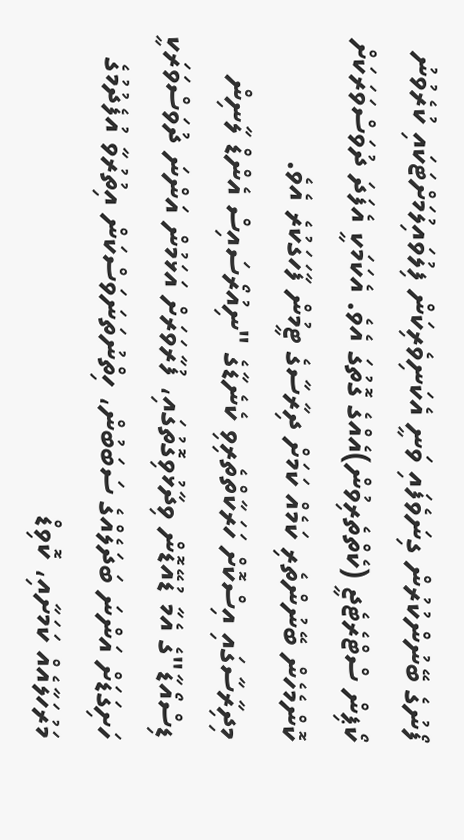ފޯނުގެ ބޭނުންކުރުން ގިނަވެފައި ވަނީ އެކަނިވެރިކަން ފިލުވައިލުމަށްޓަކައި ކުރެވުނު ކޯޕިން ސްޓްރެޓެޖީ (ކެތްތެރިވުން)އެއްގެ ގޮތުގަ އެވެ. އެކަމަކީ އެފަދަ ދުވަސްވަރަކަށް ކޮންމެހެން ބޭނުންތެރި ކަމެއް ކަމަށް ދިރާސާގެ ޓީމުން ފާހަގަކުރެ އެވެ.
މިދިރާސާގައި އިސްކޮށް ހަރަކާތްތެރިވި ކެނެޑާގެ "ނިއުރޯސައިސް އެންޑް ލާނިން ޑިސްއޯޑާ"ގެ އެމާ ޑުއޭޑޮން ވިދާޅުވިގޮތުގައި، ފުރާވަރަށް އަޅަމުން އަންނަ ދުވަސްވަރަކީ ހަށިގަޑަށް އަންނަ ބަދަލެއްގެ ސަބަބުން، ހިތްނުތަނަވަސްކަން އިތުރުވާ އުފެދުމުގެ މަރުހަލާއެއް ކަމަށާއި، ކޮވިޑް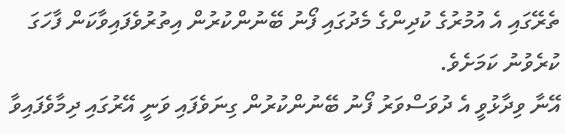ތެރޭގައި އެ އުމުރުގެ ކުދިންގެ މެދުގައި ފޯނު ބޭނުންކުރުން އިތުރުވެފައިވާކަން ފާހަގަ ކުރެވުނު ކަމަށެވެ.
އޭނާ ވިދާޅުވީ އެ ދުވަސްވަރު ފޯނު ބޭނުންކުރުން ގިނަވެފައި ވަނީ އޭރުގައި ދިމާވެފައިވާ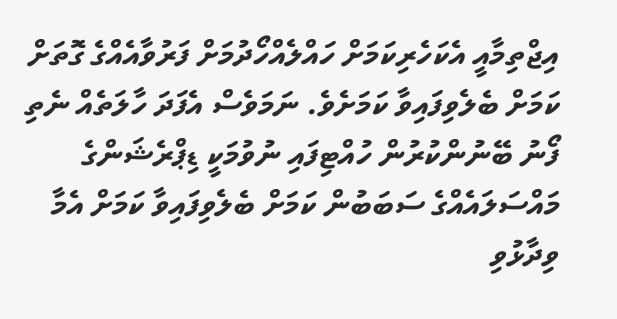އިޖްތިމާއީ އެކަހެރިކަމަށް ހައްލެއްހޯދުމަށް ފަރުވާއެއްގެ ގޮތަށް ކަމަށް ބެލެވިފައިވާ ކަމަށެވެ. ނަމަވެސް އެފަދަ ހާލަތެއް ނެތި ފޯނު ބޭނުންކުރުން ހުއްޓިފައި ނުވުމަކީ ޑިޕްރެޝަންގެ މައްސަލައެއްގެ ސަބަބުން ކަމަށް ބެލެވިފައިވާ ކަމަށް އެމާ ވިދާޅުވި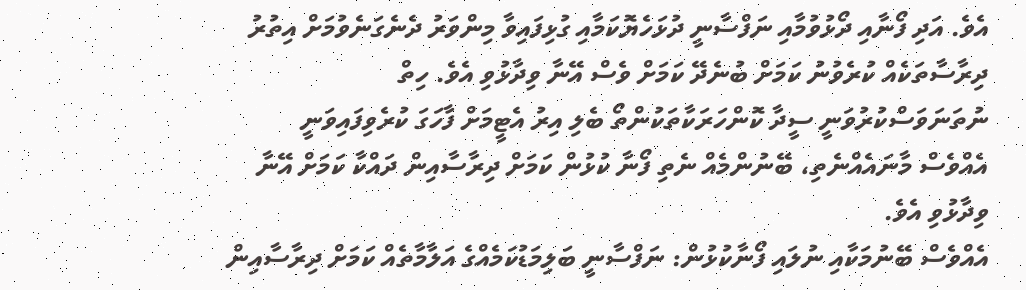އެވެ. އަދި ފޯނާއި ދޯޅުވުމާއި ނަފްސާނީ ދުޅަހެޔޮކަމާއި ގުޅިފައިވާ މިންވަރު ދެނެގަނެވުމަށް އިތުރު ދިރާސާތަކެއް ކުރެވުނު ކަމަށް ބުނެދޭ ކަމަށް ވެސް އޭނާ ވިދާޅުވި އެވެ. ހިތް ނުތަނަވަސްކުރުވަނީ ސީދާ ކޮންހަރަކާތަކުންތޯ ބެލި އިރު އެޓީމަށް ފާހަގަ ކުރެވިފައިވަނީ އެއްވެސް މާނައެއްނެތި، ބޭނުންމެއް ނެތި ފޯނާ ކުޅުން ކަމަށް ދިރާސާއިން ދައްކާ ކަމަށް އޭނާ ވިދާޅުވި އެވެ.
އެއްވެސް ބޭނުމަކާއި ނުލައި ފޯނާކުޅުން: ނަފްސާނީ ބަލިމަޑުކަމެއްގެ އަލާމާތެއް ކަމަށް ދިރާސާއިން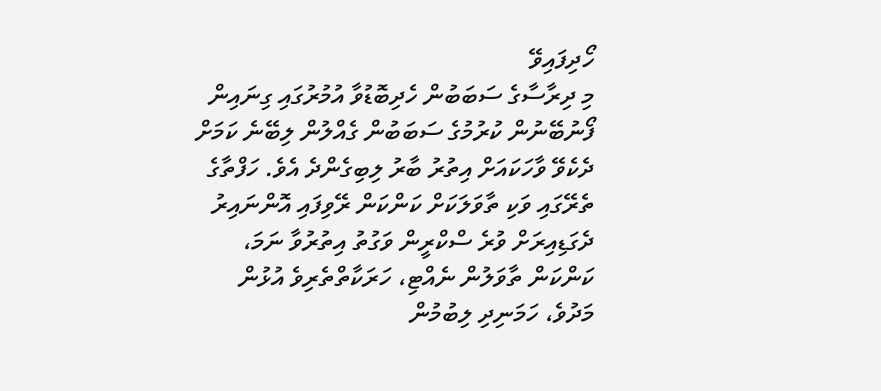ހޯދިފައިވޭ
މި ދިރާސާގެ ސަބަބުން ހެދިބޮޑުވާ އުމުރުގައި ގިނައިން ފޯނުބޭނުން ކުރުމުގެ ސަބަބުން ގެއްލުން ލިބޭނެ ކަމަށް ދެކެވޭ ވާހަކައަށް އިތުރު ބާރު ލިބިގެންދެ އެވެ. ހަފްތާގެ ތެރޭގައި ވަކި ތާވަލަކަށް ކަންކަން ރޭވިފައި އޮންނައިރު ދެގަޑިއިރަށް ވުރެ ސްކްރީން ވަގުތު އިތުރުވާ ނަމަ، ކަންކަން ތާވަލުން ނެއްޓި، ހަރަކާތްތެރިވެ އުޅުން މަދުވެ، ހަމަނިދި ލިބުމުން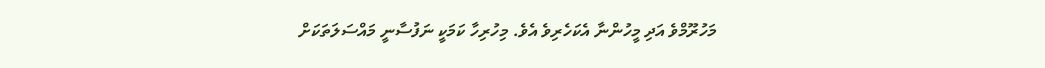މަހުރޫމްވެ އަދި މީހުންނާ އެކަހެރިވެ އެވެ. މިހުރިހާ ކަމަކީ ނަފުސާނީ މައްސަލަތަކަށް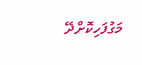މަގުފަހިކޮށްދޭ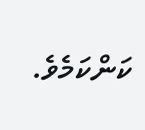ކަންކަމެވެ.